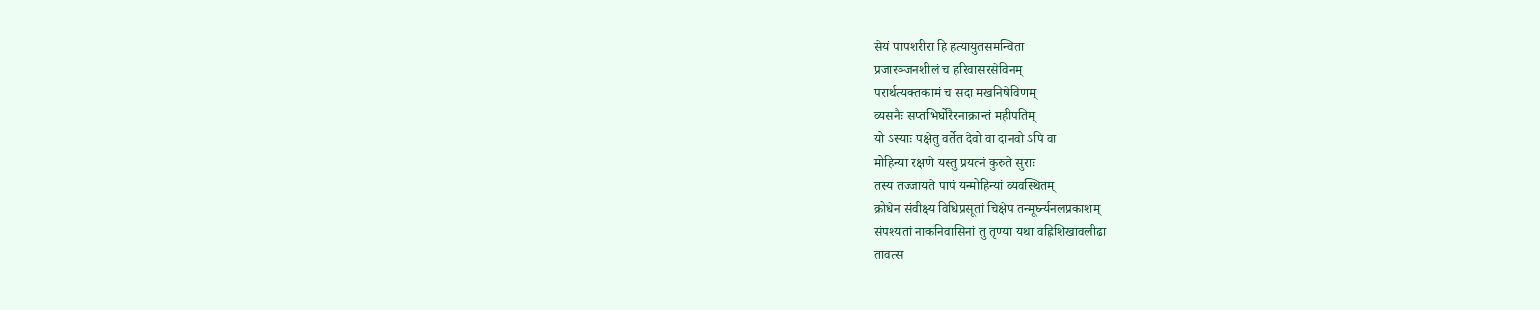सेयं पापशरीरा हि हत्यायुतसमन्विता
प्रजारञ्जनशीलं च हरिवासरसेविनम्
परार्थत्यक्तकामं च सदा मखनिषेविणम्
व्यसनैः सप्तभिर्घोरैरनाक्रान्तं महीपतिम्
यो ऽस्याः पक्षेतु वर्तेत देवो वा दानवो ऽपि वा
मोहिन्या रक्षणे यस्तु प्रयत्नं कुरुते सुराः
तस्य तज्जायते पापं यन्मोहिन्यां व्यवस्थितम्
क्रोधेन संवीक्ष्य विधिप्रसूतां चिक्षेप तन्मूर्घ्न्यनलप्रकाशम्
संपश्यतां नाकनिवासिनां तु तृण्या यथा वह्निशिखावलीढा
तावत्स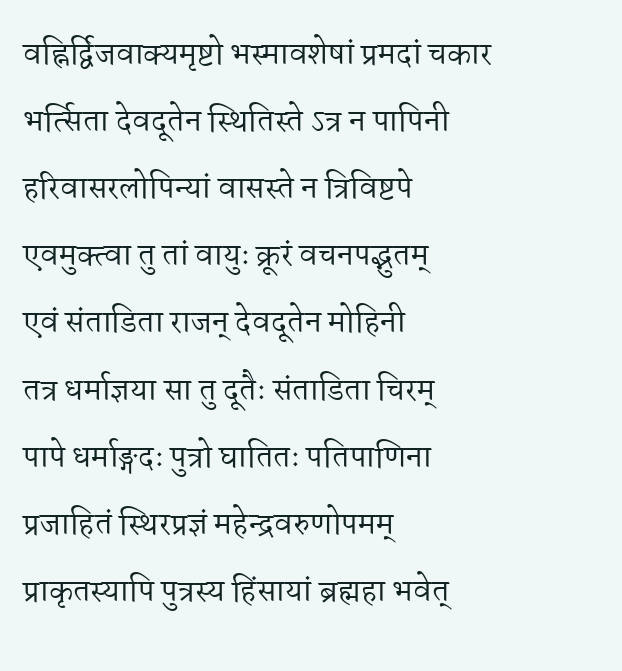वह्निर्द्विजवाक्यमृष्टो भस्मावशेषां प्रमदां चकार
भर्त्सिता देवदूतेन स्थितिस्ते ऽत्र न पापिनी
हरिवासरलोपिन्यां वासस्ते न त्रिविष्टपे
एवमुक्त्वा तु तां वायुः क्रूरं वचनपद्भुतम्
एवं संताडिता राजन् देवदूतेन मोहिनी
तत्र धर्माज्ञया सा तु दूतैः संताडिता चिरम्
पापे धर्माङ्गदः पुत्रो घातितः पतिपाणिना
प्रजाहितं स्थिरप्रज्ञं महेन्द्रवरुणोपमम्
प्राकृतस्यापि पुत्रस्य हिंसायां ब्रह्महा भवेत्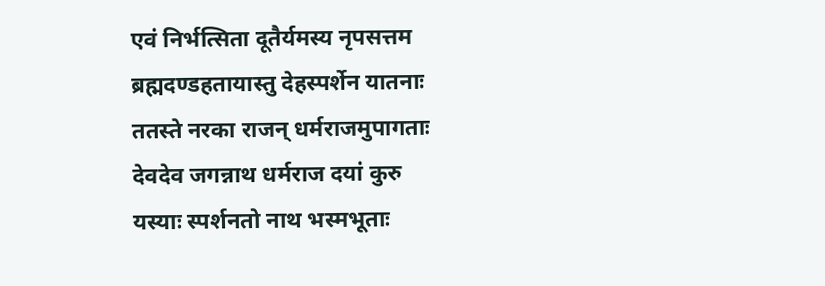एवं निर्भत्सिता दूतैर्यमस्य नृपसत्तम
ब्रह्मदण्डहतायास्तु देहस्पर्शेन यातनाः
ततस्ते नरका राजन् धर्मराजमुपागताः
देवदेव जगन्नाथ धर्मराज दयां कुरु
यस्याः स्पर्शनतो नाथ भस्मभूताः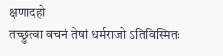क्षणादहो
तच्छ्रुत्वा वचनं तेषां धर्मराजो ऽतिविस्मितः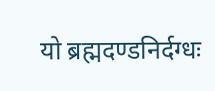यो ब्रह्मदण्डनिर्दग्धः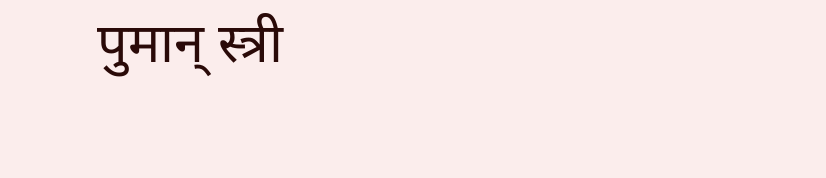पुमान् स्त्री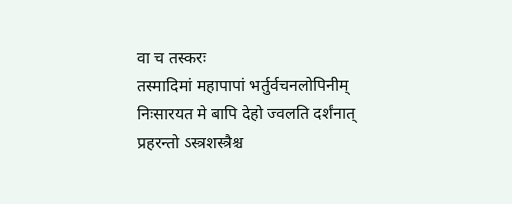वा च तस्करः
तस्मादिमां महापापां भर्तुर्वचनलोपिनीम्
निःसारयत मे बापि देहो ज्वलति दर्शंनात्
प्रहरन्तो ऽस्त्रशस्त्रैश्च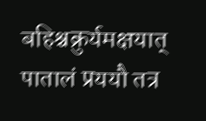बहिश्चक्रुर्यमक्षयात्
पातालं प्रययौ तत्र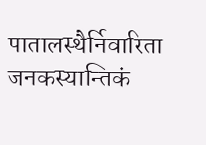पातालस्थैर्निवारिता
जनकस्यान्तिकं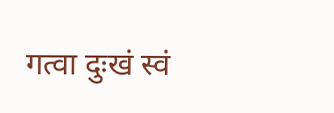गत्वा दुःखं स्वं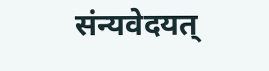संन्यवेदयत्